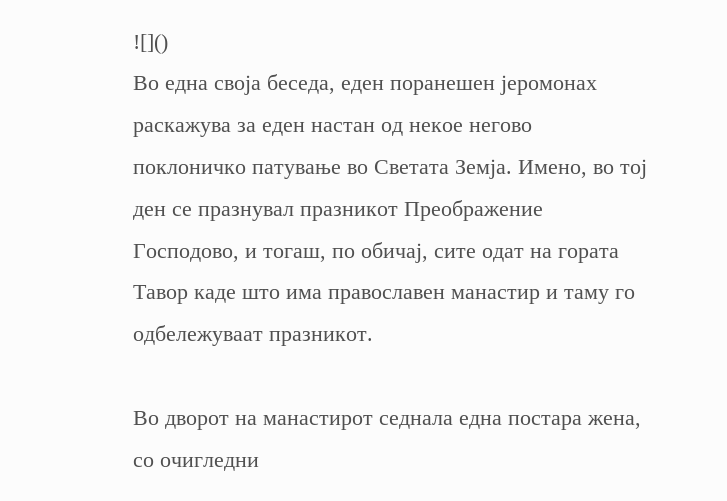![]()
Во една своја беседа, еден поранешен јеромонах раскажува за еден настан од некое негово поклоничко патување во Светата Земја. Имено, во тој ден се празнувал празникот Преображение Господово, и тогаш, по обичај, сите одат на гората Тавор каде што има православен манастир и таму го одбележуваат празникот.

Во дворот на манастирот седнала една постара жена, со очигледни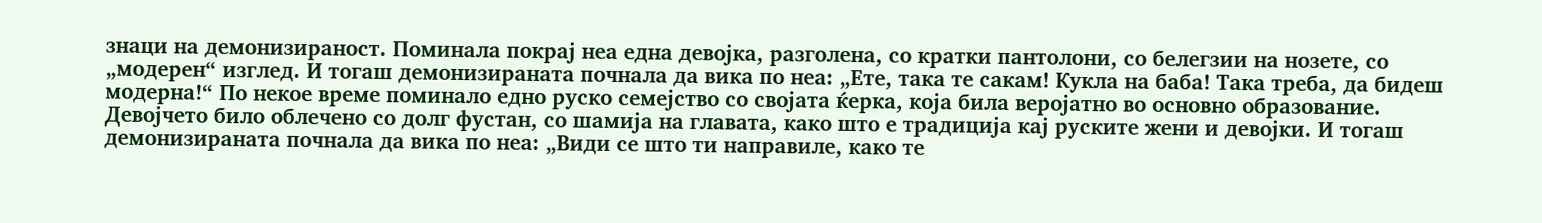знаци на демонизираност. Поминала покрај неа една девојка, разголена, со кратки пантолони, со белегзии на нозете, со „модерен“ изглед. И тогаш демонизираната почнала да вика по неа: „Ете, така те сакам! Кукла на баба! Така треба, да бидеш модерна!“ По некое време поминало едно руско семејство со својата ќерка, која била веројатно во основно образование. Девојчето било облечено со долг фустан, со шамија на главата, како што е традиција кај руските жени и девојки. И тогаш демонизираната почнала да вика по неа: „Види се што ти направиле, како те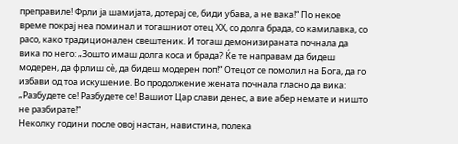преправиле! Фрли ја шамијата, дотерај се, биди убава, а не вака!“ По некое време покрај неа поминал и тогашниот отец ХХ, со долга брада, со камилавка, со расо, како традиционален свештеник. И тогаш демонизираната почнала да вика по него: „Зошто имаш долга коса и брада? Ќе те направам да бидеш модерен, да фрлиш сѐ, да бидеш модерен поп!“ Отецот се помолил на Бога, да го избави од тоа искушение. Во продолжение жената почнала гласно да вика: „Разбудете се! Разбудете се! Вашиот Цар слави денес, а вие абер немате и ништо не разбирате!“
Неколку години после овој настан, навистина, полека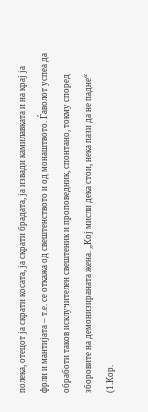полека, отецот ја скрати косата, ја скрати брадата, ја извади камилавката и на крај ја фрли и мантијата – т.е. се откажа од свештенството и од монаштвото. Ѓаволот успеа да обработи таков исклучителен свештеник и проповедник, спонтано, токму според зборовите на демонизираната жена. „Кој мисли дека стои, нека пази да не падне“ (1.Кор.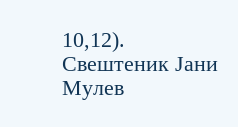10,12).
Свештеник Јани Мулев